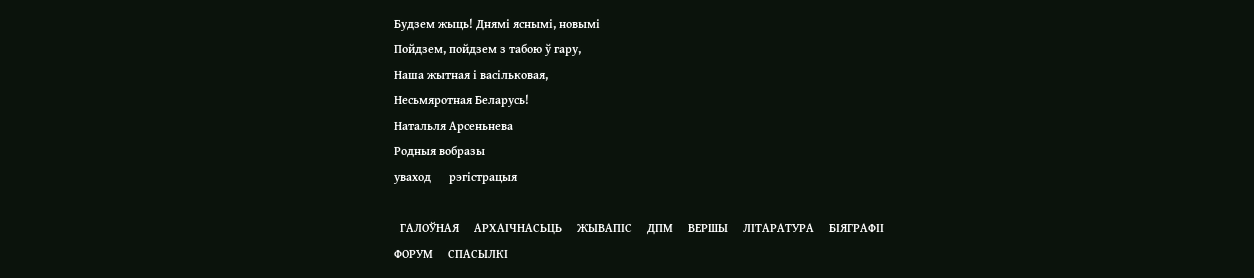Будзем жыць! Днямі яснымі, новымі
Пойдзем, пойдзем з табою ў гару,
Наша жытная і васільковая,
Несьмяротная Беларусь!
Натальля Арсеньнева
Родныя вобразы
уваход      рэгiстрацыя

  ГАЛОЎНАЯ     АРХАІЧНАСЬЦЬ     ЖЫВАПІС     ДПМ     ВЕРШЫ     ЛІТАРАТУРА     БІЯГРАФІІ     ФОРУМ     СПАСЫЛКІ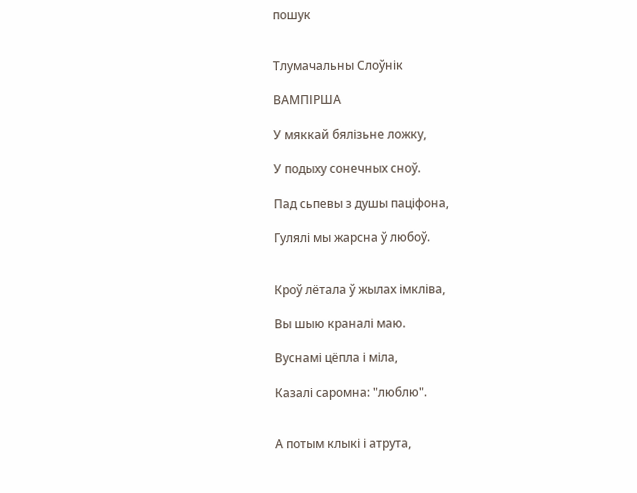пошук


Тлумачальны Слоўнік

ВАМПІРША

У мяккай бялізьне ложку,

У подыху сонечных сноў.

Пад сьпевы з душы паціфона,

Гулялі мы жарсна ў любоў.


Кроў лётала ў жылах імкліва,

Вы шыю краналі маю.

Вуснамі цёпла і міла,

Казалі саромна: "люблю".


А потым клыкі і атрута,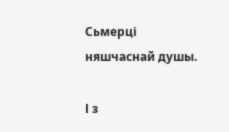Сьмерці няшчаснай душы.

І з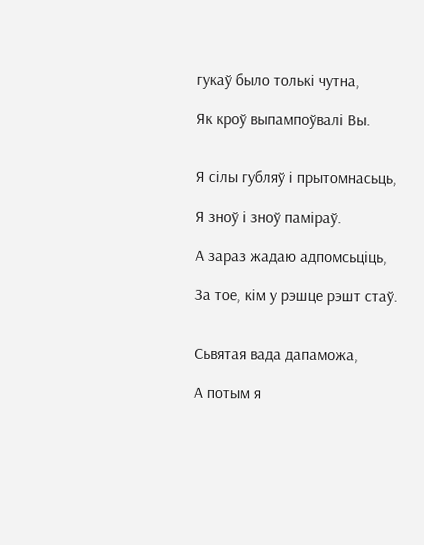гукаў было толькі чутна,

Як кроў выпампоўвалі Вы.


Я сілы губляў і прытомнасьць,

Я зноў і зноў паміраў.

А зараз жадаю адпомсьціць,

За тое, кім у рэшце рэшт стаў.


Сьвятая вада дапаможа,

А потым я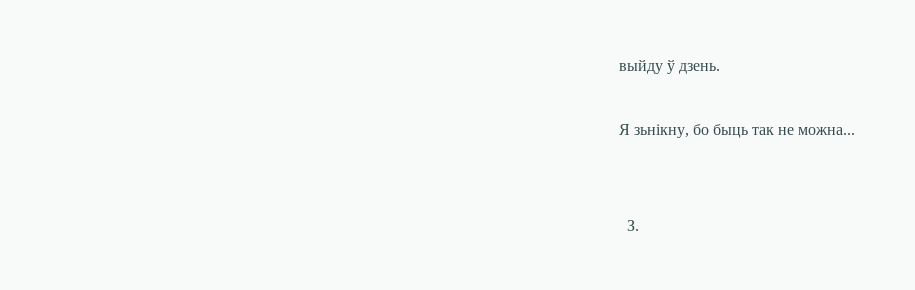выйду ў дзень.

Я зьнікну, бо быць так не можна...


  З.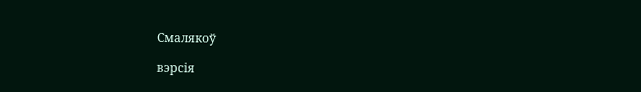Смалякоў

вэрсія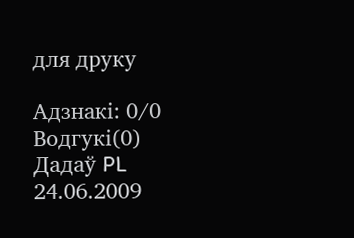для друку

Адзнакi: 0/0 Водгукі(0)
Дадаў PL 24.06.2009